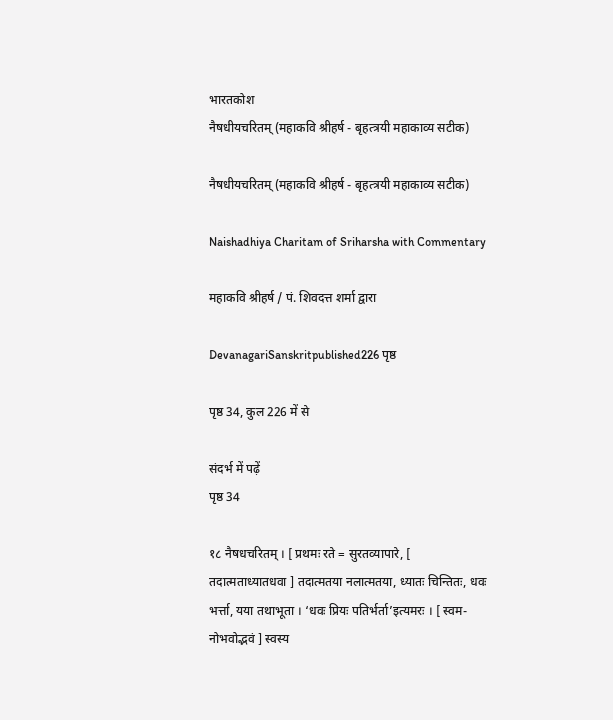भारतकोश
नैषधीयचरितम् (महाकवि श्रीहर्ष - बृहत्त्रयी महाकाव्य सटीक)

नैषधीयचरितम् (महाकवि श्रीहर्ष - बृहत्त्रयी महाकाव्य सटीक)

Naishadhiya Charitam of Sriharsha with Commentary

महाकवि श्रीहर्ष / पं. शिवदत्त शर्मा द्वारा

DevanagariSanskritpublished226 पृष्ठ

पृष्ठ 34, कुल 226 में से

संदर्भ में पढ़ें
पृष्ठ 34

१८ नैषधचरितम् । [ प्रथमः रते = सुरतव्यापारे, [ तदात्मताध्यातधवा ] तदात्मतया नलात्मतया, ध्यातः चिन्तितः, धवः भर्त्ता, यया तथाभूता । ‘धवः प्रियः पतिर्भर्ता’इत्यमरः । [ स्वम- नोभवोद्भवं ] स्वस्य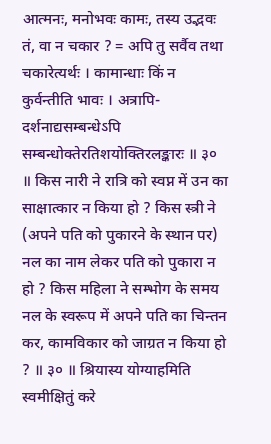आत्मनः, मनोभवः कामः, तस्य उद्भवः तं, वा न चकार ? = अपि तु सर्वैव तथा चकारेत्यर्थः । कामान्धाः किं न कुर्वन्तीति भावः । अत्रापि- दर्शनाद्यसम्बन्धेऽपि सम्बन्धोक्तेरतिशयोक्तिरलङ्कारः ॥ ३० ॥ किस नारी ने रात्रि को स्वप्न में उन का साक्षात्कार न किया हो ? किस स्त्री ने (अपने पति को पुकारने के स्थान पर) नल का नाम लेकर पति को पुकारा न हो ? किस महिला ने सम्भोग के समय नल के स्वरूप में अपने पति का चिन्तन कर, कामविकार को जाग्रत न किया हो ? ॥ ३० ॥ श्रियास्य योग्याहमिति स्वमीक्षितुं करे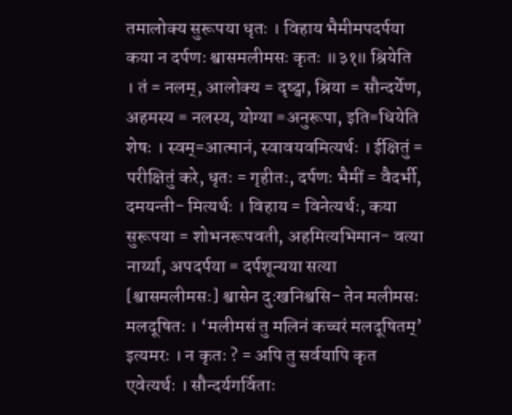तमालोक्य सुरूपया धृतः । विहाय भैमीमपदर्पया कया न दर्पणः श्वासमलीमसः कृतः ॥३१॥ श्रियेति । तं = नलम्, आलोक्य = दृष्ट्वा, श्रिया = सौन्दर्येण, अहमस्य = नलस्य, योग्या =अनुरूपा, इति=धियेति शेषः । स्वम्=आत्मानं, स्वावयवमित्यर्थः । ईक्षितुं = परीक्षितुं करे, धृतः = गृहीतः, दर्पणः भैमीं = वैदर्भी, दमयन्ती- मित्यर्थः । विहाय = विनेत्यर्थः, कया सुरूपया = शोभनरूपवती, अहमित्यभिमान- वत्या नार्य्या, अपदर्पया = दर्पशून्यया सत्या [श्वासमलीमसः] श्वासेन दुःखनिश्वसि- तेन मलीमसः मलदूषितः । ‘मलीमसं तु मलिनं कच्चरं मलदूषितम्’ इत्यमरः । न कृतः ? = अपि तु सर्वयापि कृत एवेत्यर्थः । सौन्दर्यगर्विताः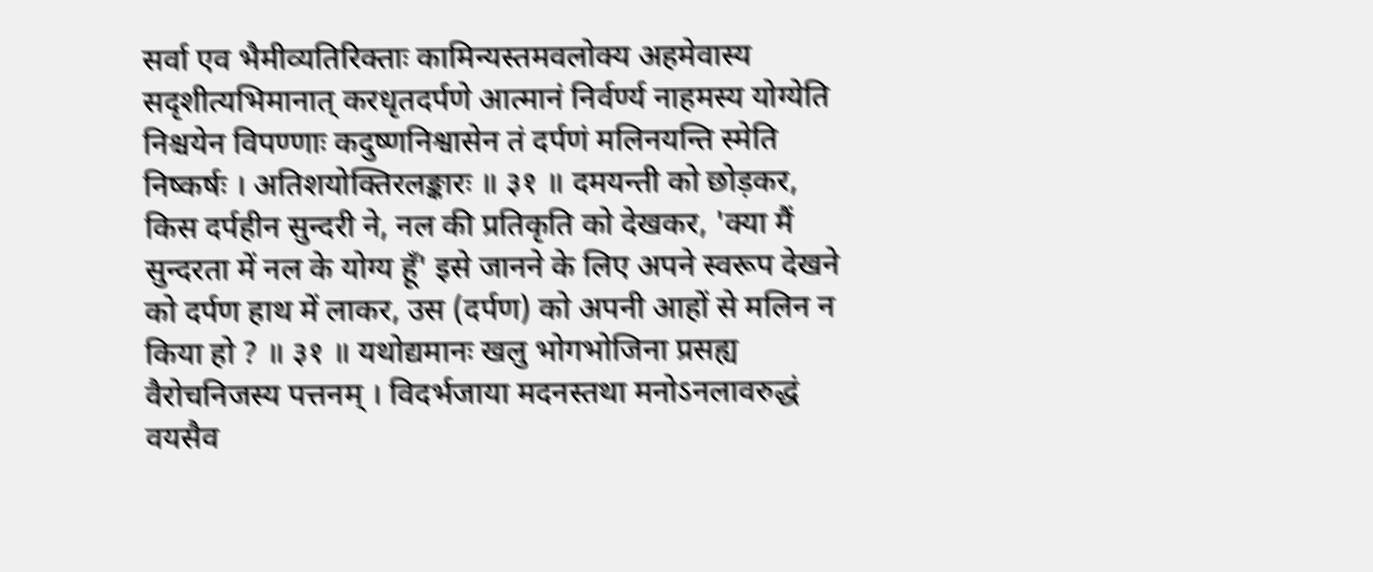सर्वा एव भैमीव्यतिरिक्ताः कामिन्यस्तमवलोक्य अहमेवास्य सदृशीत्यभिमानात् करधृतदर्पणे आत्मानं निर्वर्ण्य नाहमस्य योग्येति निश्चयेन विपण्णाः कदुष्णनिश्वासेन तं दर्पणं मलिनयन्ति स्मेति निष्कर्षः । अतिशयोक्तिरलङ्कारः ॥ ३१ ॥ दमयन्ती को छोड़कर, किस दर्पहीन सुन्दरी ने, नल की प्रतिकृति को देखकर, 'क्या मैं सुन्दरता में नल के योग्य हूँ' इसे जानने के लिए अपने स्वरूप देखने को दर्पण हाथ में लाकर, उस (दर्पण) को अपनी आहों से मलिन न किया हो ? ॥ ३१ ॥ यथोद्यमानः खलु भोगभोजिना प्रसह्य वैरोचनिजस्य पत्तनम् । विदर्भजाया मदनस्तथा मनोऽनलावरुद्धं वयसैव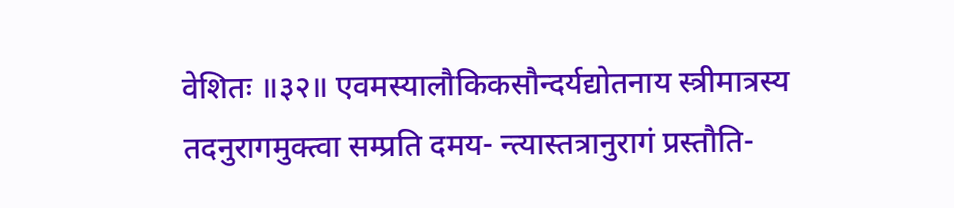वेशितः ॥३२॥ एवमस्यालौकिकसौन्दर्यद्योतनाय स्त्रीमात्रस्य तदनुरागमुक्त्वा सम्प्रति दमय- न्त्यास्तत्रानुरागं प्रस्तौति-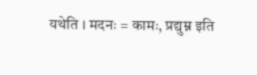यथेति । मदनः = कामः, प्रद्युम्न इति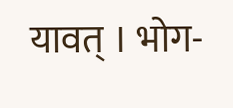यावत् । भोग-